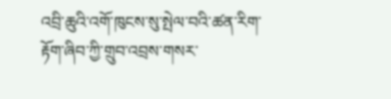འབྲི་ཆུའི་འགོ་ཁུངས་སུ་སྤེལ་བའི་ཚན་རིག་རྟོག་ཞིབ་ཀྱི་གྲུབ་འབྲས་གསར་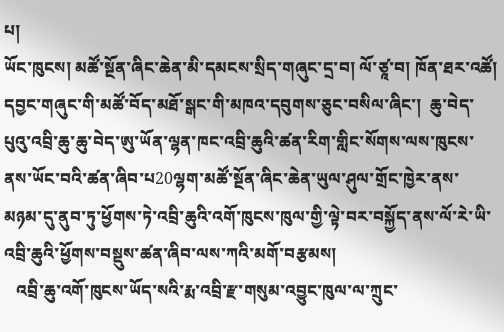པ།
ཡོང་ཁུངས། མཚོ་སྔོན་ཞིང་ཆེན་མི་དམངས་སྲིད་གཞུང་དྲ་བ། ལོ་ཙཱ་བ། ཁོན་ཐར་འཚོ།
དབྱང་གཞུང་གི་མཚོ་བོད་མཐོ་སྒང་གི་མཁའ་དབུགས་ཅུང་བསིལ་ཞིང་།  ཆུ་བེད་པུའུ་འབྲི་ཆུ་ཆུ་བེད་ཨུ་ཡོན་ལྷན་ཁང་འབྲི་ཆུའི་ཚན་རིག་གླིང་སོགས་ལས་ཁུངས་ནས་ཡོང་བའི་ཚན་ཞིབ་པ20ལྷག་མཚོ་སྔོན་ཞིང་ཆེན་ཡུལ་ཤུལ་གྲོང་ཁྱེར་ནས་མཉམ་དུ་ནུབ་ཏུ་ཕྱོགས་ཏེ་འབྲི་ཆུའི་འགོ་ཁུངས་ཁུལ་གྱི་ལྟེ་བར་བསྐྱོད་ནས་ལོ་རེ་ཡི་འབྲི་ཆུའི་ཕྱོགས་བསྡུས་ཚན་ཞིབ་ལས་ཀའི་མགོ་བརྩམས།
   འབྲི་ཆུ་འགོ་ཁུངས་ཡོད་སའི་རྨ་འབྲི་རྫ་གསུམ་འབྱུང་ཁུལ་ལ་ཀྲུང་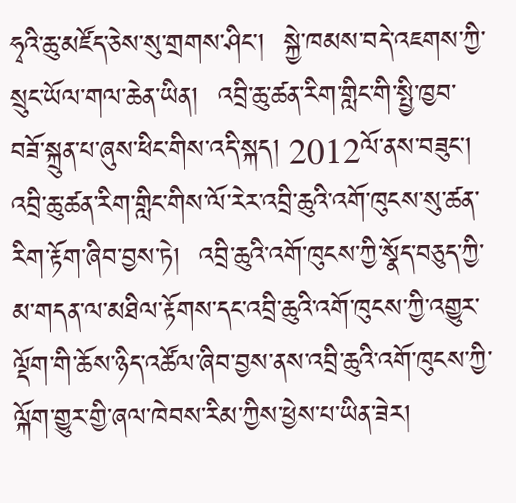ཧྭའི་ཆུ་མཛོད་ཅེས་སུ་གྲགས་ཤིང་།  སྐྱེ་ཁམས་བདེ་འཇགས་ཀྱི་སྲུང་ཡོལ་གལ་ཆེན་ཡིན།  འབྲི་ཆུ་ཚན་རིག་གླིང་གི་སྤྱི་ཁྱབ་བཟོ་སྐྲུན་པ་ཞུས་ཕིང་གིས་འདི་སྐད། 2012ལོ་ནས་བཟུང་།  འབྲི་ཆུ་ཚན་རིག་གླིང་གིས་ལོ་རེར་འབྲི་ཆུའི་འགོ་ཁུངས་སུ་ཚན་རིག་རྟོག་ཞིབ་བྱས་ཏེ།  འབྲི་ཆུའི་འགོ་ཁུངས་ཀྱི་སྣོད་བཅུད་ཀྱི་མ་གདན་ལ་མཐིལ་རྟོགས་དང་འབྲི་ཆུའི་འགོ་ཁུངས་ཀྱི་འགྱུར་ལྡོག་གི་ཆོས་ཉིད་འཚོལ་ཞིབ་བྱས་ནས་འབྲི་ཆུའི་འགོ་ཁུངས་ཀྱི་ལྐོག་གྱུར་གྱི་ཞལ་ཁེབས་རིམ་ཀྱིས་ཕྱེས་པ་ཡིན་ཟེར།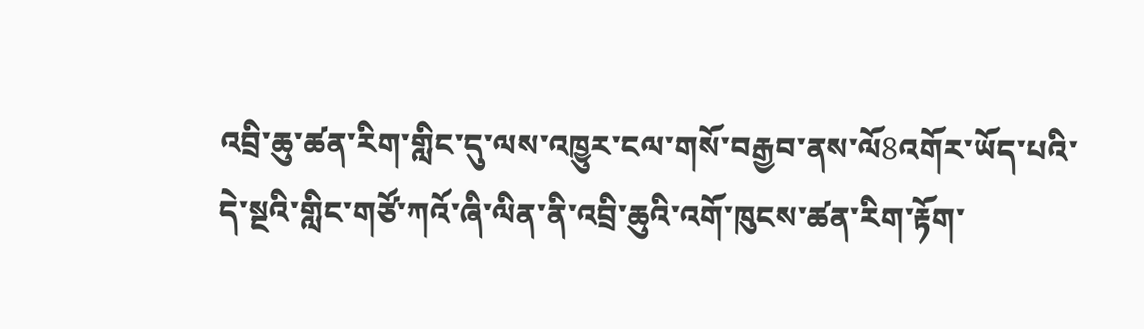འབྲི་ཆུ་ཚན་རིག་གླིང་དུ་ལས་འཁྱུར་ངལ་གསོ་བརྒྱབ་ནས་ལོ8འགོར་ཡོད་པའི་དེ་སྔའི་གླིང་གཙོ་ཀའོ་ཞི་ལིན་ནི་འབྲི་ཆུའི་འགོ་ཁུངས་ཚན་རིག་རྟོག་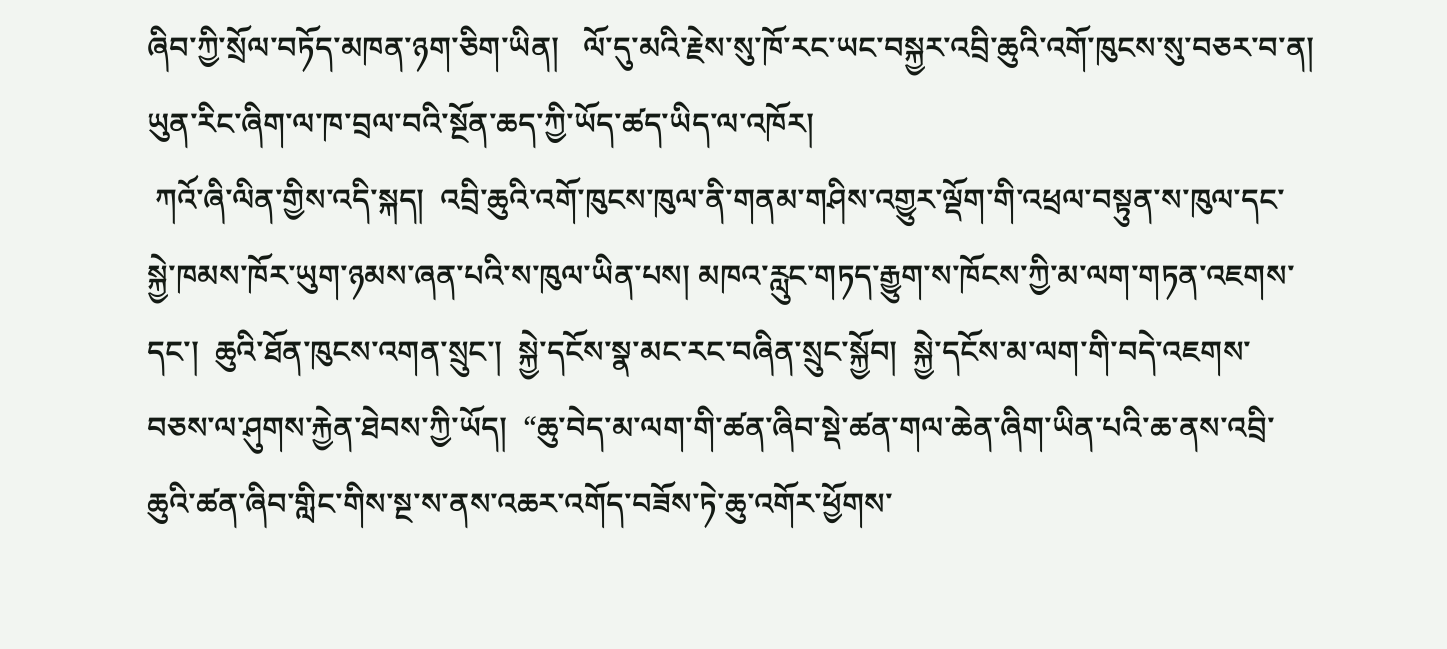ཞིབ་ཀྱི་སྲོལ་བཏོད་མཁན་ཉག་ཅིག་ཡིན།   ལོ་དུ་མའི་རྗེས་སུ་ཁོ་རང་ཡང་བསྐྱར་འབྲི་ཆུའི་འགོ་ཁུངས་སུ་བཅར་བ་ན།  ཡུན་རིང་ཞིག་ལ་ཁ་བྲལ་བའི་སྔོན་ཆད་ཀྱི་ཡོད་ཚད་ཡིད་ལ་འཁོར།
 ཀའོ་ཞི་ལིན་གྱིས་འདི་སྐད།  འབྲི་ཆུའི་འགོ་ཁུངས་ཁུལ་ནི་གནམ་གཤིས་འགྱུར་ལྡོག་གི་འཕྲལ་བསྟུན་ས་ཁུལ་དང་སྐྱེ་ཁམས་ཁོར་ཡུག་ཉམས་ཞན་པའི་ས་ཁུལ་ཡིན་པས། མཁའ་རླུང་གཏད་རྒྱུག་ས་ཁོངས་ཀྱི་མ་ལག་གཏན་འཇགས་དང་།  ཆུའི་ཐོན་ཁུངས་འགན་སྲུང་།  སྐྱེ་དངོས་སྣ་མང་རང་བཞིན་སྲུང་སྐྱོབ།  སྐྱེ་དངོས་མ་ལག་གི་བདེ་འཇགས་བཅས་ལ་ཤུགས་རྐྱེན་ཐེབས་ཀྱི་ཡོད།  “ཆུ་བེད་མ་ལག་གི་ཚན་ཞིབ་སྡེ་ཚན་གལ་ཆེན་ཞིག་ཡིན་པའི་ཆ་ནས་འབྲི་ཆུའི་ཚན་ཞིབ་གླིང་གིས་སྔ་ས་ནས་འཆར་འགོད་བཟོས་ཏེ་ཆུ་འགོར་ཕྱོགས་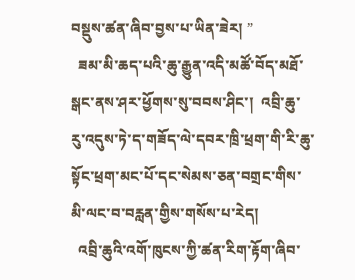བསྡུས་ཚན་ཞིབ་བྱས་པ་ཡིན་ཟེར། ”
  ཟམ་མི་ཆད་པའི་ཆུ་རྒྱུན་འདི་མཚོ་བོད་མཐོ་སྒང་ནས་ཤར་ཕྱོགས་སུ་བབས་ཤིང་།  འབྲི་ཆུ་རུ་འདུས་ཏེ་ད་གཟོད་ལེ་དབར་ཁྲི་ཕྲག་གི་རི་ཆུ་སྟོང་ཕྲག་མང་པོ་དང་སེམས་ཅན་བགྲང་གིས་མི་ལང་བ་བརླན་གྱིས་གསོས་པ་རེད།
  འབྲི་ཆུའི་འགོ་ཁུངས་ཀྱི་ཚན་རིག་རྟོག་ཞིབ་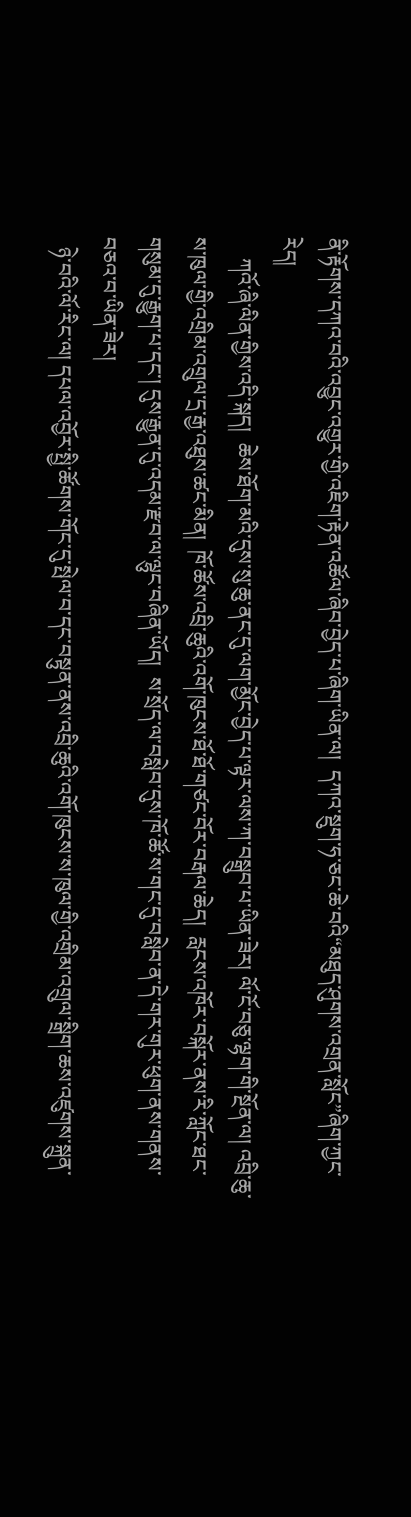ནི་རྟོགས་དཀའ་བའི་འབྱུང་འགྱུར་གྱི་འཇིག་རྟེན་འཚོལ་ཞིབ་བྱེད་པ་ཞིག་ཡིན་ལ།  དཀའ་སྡུག་ཧ་ཅང་ཆེ་བའི“མཐུད་ཤུགས་འགྲན་སློང”ཞིག་ཀྱང་རེད།
    ཀའོ་ཞི་ལིན་གྱིས་འདི་སྐད།  ཆེས་ཐོག་མའི་དུས་སུ་ཆུ་ནང་དུ་ལག་མྱོང་བྱེད་པ་ལྟར་ལས་ཀ་བསྒྲུབ་པ་ཡིན་ཟེར། ལོ་ངོ་བཅུ་ལྷག་གི་སྔོན་ལ། འབྲི་ཆུ་ས་ཁུལ་གྱི་འགྲིམ་འགྲུལ་དྲ་རྒྱ་འཐུས་ཚང་མིན།  ཁོ་ཚོས་འབྲི་ཆུའི་འགོ་ཁུངས་ཐོ་ཐོ་གཙང་བོར་བརྒལ་ཆེད།  རླངས་འཁོར་བསྐོར་ནས་རི་ཀློང་ཐང་གསུམ་དུ་རྒྱུག་པ་དང་། དུས་རྒྱུན་དུ་འདམ་རྫབ་ལ་ལྷུང་བཞིན་ཡོད།  ས་སྲོད་ལ་བསླེབ་དུས་ཁོ་ཚོ་ས་གང་དུ་བསླེབ་ན་དེ་གར་གུར་ཕུག་ནས་གནས་བཅའ་བ་ཡིན་ཟེར།
  ཉེ་བའི་ལོ་རིང་ལ། དཔལ་འབྱོར་སྤྱི་ཚོགས་གོང་དུ་སྤེལ་བ་དང་བསྟུན་ནས་འབྲི་ཆུའི་འགོ་ཁུངས་ས་ཁུལ་གྱི་འགྲིམ་འགྲུལ་སྒྲིག་ཆས་འཛུགས་སྐྲུན་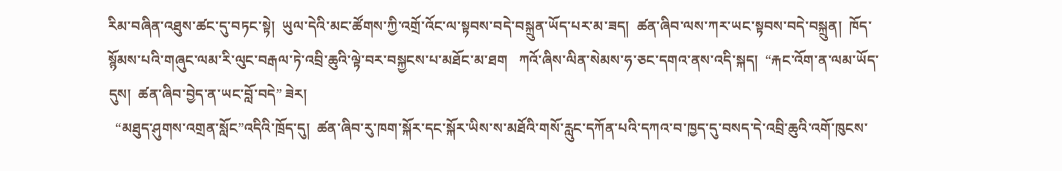རིམ་བཞིན་འཐུས་ཚང་དུ་བཏང་སྟེ།  ཡུལ་དེའི་མང་ཚོགས་ཀྱི་འགྲོ་འོང་ལ་སྟབས་བདེ་བསྐྲུན་ཡོད་པར་མ་ཟད།  ཚན་ཞིབ་ལས་ཀར་ཡང་སྟབས་བདེ་བསྐྲུན།  ཁོད་སྙོམས་པའི་གཞུང་ལམ་རི་ལུང་བརྒལ་ཏེ་འབྲི་ཆུའི་ལྟེ་བར་བསྐྱངས་པ་མཐོང་མ་ཐག   ཀའོ་ཞིས་ལིན་སེམས་ཧ་ཅང་དགའ་ནས་འདི་སྐད།  “རྐང་འོག་ན་ལམ་ཡོད་དུས།  ཚན་ཞིབ་བྱེད་ན་ཡང་བློ་བདེ” ཟེར།
  “མཐུད་ཤུགས་འགྲན་སློང”འདིའི་ཁྲོད་དུ།  ཚན་ཞིབ་རུ་ཁག་སྐོར་དང་སྐོར་ཡིས་ས་མཐོའི་གསོ་རླུང་དཀོན་པའི་དཀའ་བ་ཁྱད་དུ་བསད་དེ་འབྲི་ཆུའི་འགོ་ཁུངས་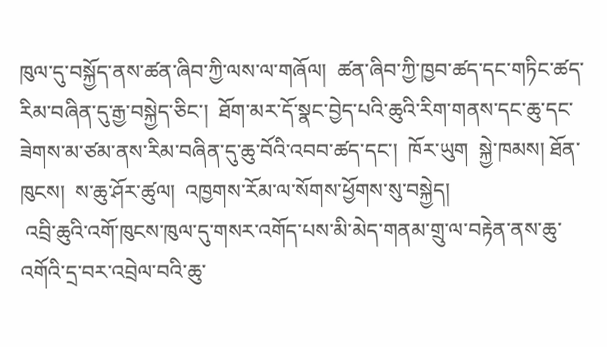ཁུལ་དུ་བསྐྱོད་ནས་ཚན་ཞིབ་ཀྱི་ལས་ལ་གཞོལ།  ཚན་ཞིབ་ཀྱི་ཁྱབ་ཚད་དང་གཏིང་ཚད་རིམ་བཞིན་དུ་རྒྱ་བསྐྱེད་ཅིང་།  ཐོག་མར་དོ་སྣང་བྱེད་པའི་ཆུའི་རིག་གནས་དང་ཆུ་དང་ཟེགས་མ་ཙམ་ནས་རིམ་བཞིན་དུ་ཆུ་བོའི་འབབ་ཚད་དང་།  ཁོར་ཡུག  སྐྱེ་ཁམས། ཐོན་ཁུངས།  ས་ཆུ་ཤོར་ཚུལ།  འཁྱགས་རོམ་ལ་སོགས་ཕྱོགས་སུ་བསྐྱེད།
 འབྲི་ཆུའི་འགོ་ཁུངས་ཁུལ་དུ་གསར་འགོད་པས་མི་མེད་གནམ་གྲུ་ལ་བརྟེན་ནས་ཆུ་འགོའི་དྲ་བར་འབྲེལ་བའི་ཆུ་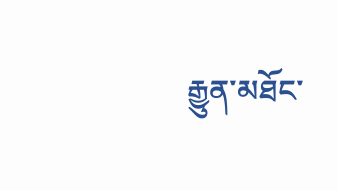རྒྱུན་མཐོང་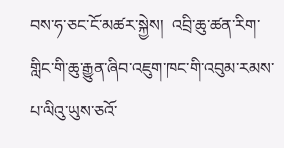བས་ཧ་ཅང་ངོ་མཚར་སྐྱེས།  འབྲི་ཆུ་ཚན་རིག་གླིང་གི་ཆུ་རྒྱུན་ཞིབ་འཇུག་ཁང་གི་འབུམ་རམས་པ་ལིའུ་ཡུས་ཅའོ་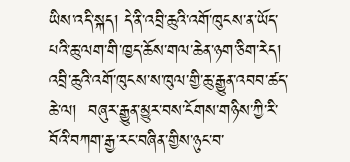ཡིས་འདི་སྐད། དེ་ནི་འབྲི་ཆུའི་འགོ་ཁུངས་ན་ཡོད་པའི་ཆུ་ལག་གི་ཁྱད་ཆོས་གལ་ཆེན་ཉག་ཅིག་རེད།  འབྲི་ཆུའི་འགོ་ཁུངས་ས་ཁུལ་གྱི་ཆུ་རྒྱུན་འབབ་ཚད་ཆེ་ལ།  བཞུར་རྒྱུན་མྱུར་བས་ངོགས་གཉིས་ཀྱི་རི་བོའི་བཀག་རྒྱ་རང་བཞིན་གྱིས་ཉུང་བ་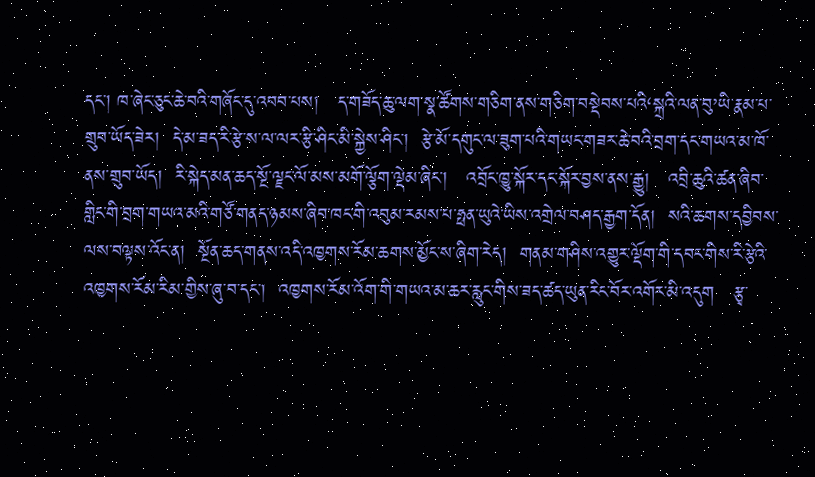དང་། ཁ་ཞེང་ཅུང་ཆེ་བའི་གཞོང་དུ་འབབ་པས།   ད་གཟོད་ཆུ་ལག་སྣ་ཚོགས་གཅིག་ནས་གཅིག་བསྡེབས་པའི‘སྐྲའི་ལན་བུ’ཡི་རྣམ་པ་གྲུབ་ཡོད་ཟེར།  དེ་མ་ཟད་རི་རྩེ་ས་ལ་ལར་རྩི་ཤིང་མི་སྐྱེས་ཤིང་།  རྩེ་མོ་དགུང་ལ་ཟུག་པའི་གཡང་གཟར་ཆེ་བའི་བྲག་དང་གཡའ་མ་ཁོ་ནས་གྲུབ་ཡོད།  རི་སྐེད་མན་ཆད་སྔོ་ལྗང་ལོ་མས་མགོ་ལྕོག་ལྡེམ་ཞིང་།   འབྲོང་ཁྱུ་སྐོར་དང་སྐོར་བྱས་ནས་རྒྱུ།   འབྲི་ཆུའི་ཚན་ཞིབ་གླིང་གི་བྲག་གཡའ་མའི་གཙོ་གནད་ཉམས་ཞིབ་ཁང་གི་འབུམ་རམས་པ་ཧྥན་ཡུའེ་ཡིས་འགྲེལ་བཤད་རྒྱག་དོན།  སའི་ཆགས་དབྱིབས་ལས་བལྟས་འོང་ན།  སྔོན་ཆད་གནས་འདི་འཁྱགས་རོམ་ཆགས་མྱོང་ས་ཞིག་རེད།  གནམ་གཤིས་འགྱུར་ལྡོག་གི་དབང་གིས་རི་རྩེའི་འཁྱགས་རོམ་རིམ་གྱིས་ཞུ་བ་དང་།  འཁྱགས་རོམ་འོག་གི་གཡའ་མ་ཆར་རླུང་གིས་ཟད་ཚད་ཡུན་རིང་བོར་འགོར་མི་འདུག   རྩྭ་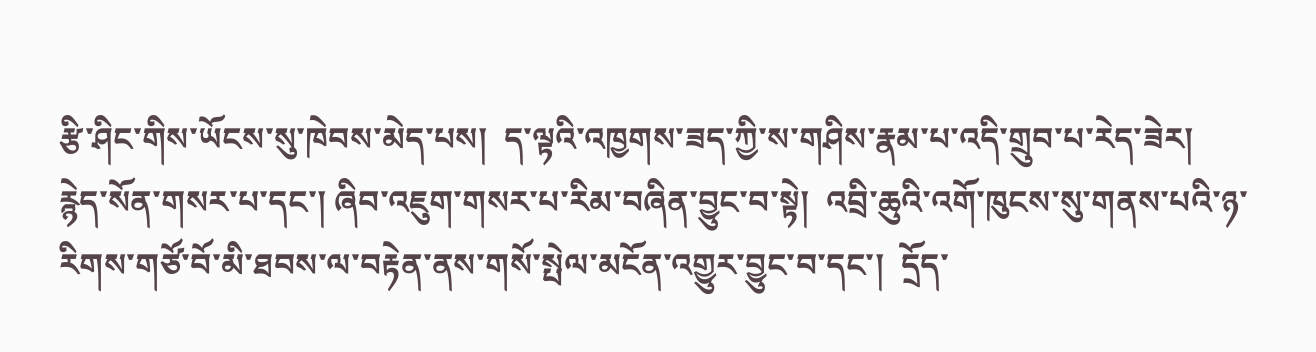རྩི་ཤིང་གིས་ཡོངས་སུ་ཁེབས་མེད་པས།  ད་ལྟའི་འཁྱགས་ཟད་ཀྱི་ས་གཤིས་རྣམ་པ་འདི་གྲུབ་པ་རེད་ཟེར།
རྙེད་སོན་གསར་པ་དང་། ཞིབ་འཇུག་གསར་པ་རིམ་བཞིན་བྱུང་བ་སྟེ།  འབྲི་ཆུའི་འགོ་ཁུངས་སུ་གནས་པའི་ཉ་རིགས་གཙོ་བོ་མི་ཐབས་ལ་བརྟེན་ནས་གསོ་སྤེལ་མངོན་འགྱུར་བྱུང་བ་དང་།  དྲོད་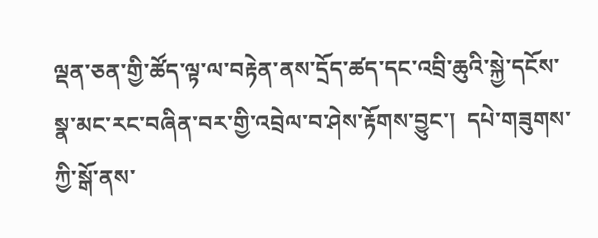ལྡན་ཅན་གྱི་ཚོད་ལྟ་ལ་བརྟེན་ནས་དྲོད་ཚད་དང་འབྲི་ཆུའི་སྐྱེ་དངོས་སྣ་མང་རང་བཞིན་བར་གྱི་འབྲེལ་བ་ཤེས་རྟོགས་བྱུང་།  དཔེ་གཟུགས་ཀྱི་སྒོ་ནས་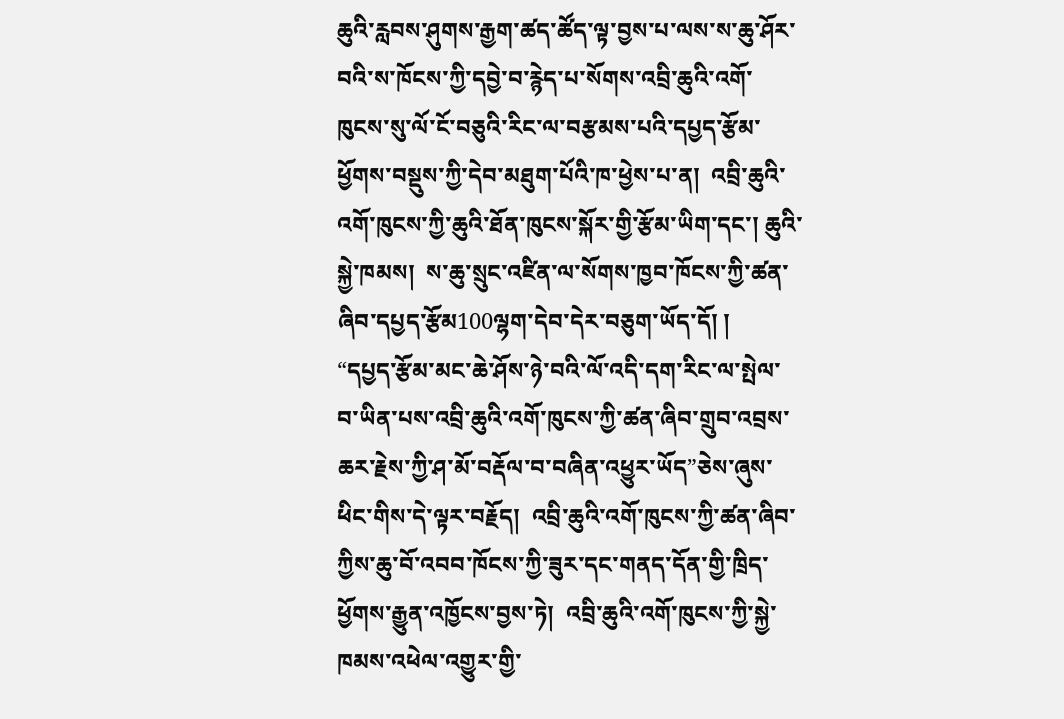ཆུའི་རླབས་ཤུགས་རྒྱག་ཚད་ཚོད་ལྟ་བྱས་པ་ལས་ས་ཆུ་ཤོར་བའི་ས་ཁོངས་ཀྱི་དབྱེ་བ་རྙེད་པ་སོགས་འབྲི་ཆུའི་འགོ་ཁུངས་སུ་ལོ་ངོ་བཅུའི་རིང་ལ་བརྩམས་པའི་དཔྱད་རྩོམ་ཕྱོགས་བསྡུས་ཀྱི་དེབ་མཐུག་པོའི་ཁ་ཕྱེས་པ་ན།  འབྲི་ཆུའི་འགོ་ཁུངས་ཀྱི་ཆུའི་ཐོན་ཁུངས་སྐོར་གྱི་རྩོམ་ཡིག་དང་། ཆུའི་སྐྱེ་ཁམས།  ས་ཆུ་སྲུང་འཛིན་ལ་སོགས་ཁྱབ་ཁོངས་ཀྱི་ཚན་ཞིབ་དཔྱད་རྩོམ100ལྷག་དེབ་དེར་བཅུག་ཡོད་དོ། །   “དཔྱད་རྩོམ་མང་ཆེ་ཤོས་ཉེ་བའི་ལོ་འདི་དག་རིང་ལ་སྤེལ་བ་ཡིན་པས་འབྲི་ཆུའི་འགོ་ཁུངས་ཀྱི་ཚན་ཞིབ་གྲུབ་འབྲས་ཆར་རྗེས་ཀྱི་ཤ་མོ་བརྡོལ་བ་བཞིན་འཕྱུར་ཡོད”ཅེས་ཞུས་ཕིང་གིས་དེ་ལྟར་བརྗོད།  འབྲི་ཆུའི་འགོ་ཁུངས་ཀྱི་ཚན་ཞིབ་ཀྱིས་ཆུ་བོ་འབབ་ཁོངས་ཀྱི་ཟུར་དང་གནད་དོན་གྱི་ཁྲིད་ཕྱོགས་རྒྱུན་འཁྱོངས་བྱས་ཏེ།  འབྲི་ཆུའི་འགོ་ཁུངས་ཀྱི་སྐྱེ་ཁམས་འཕེལ་འགྱུར་གྱི་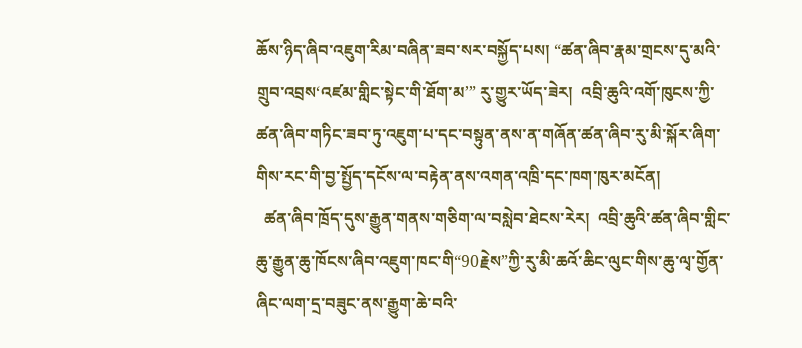ཆོས་ཉིད་ཞིབ་འཇུག་རིམ་བཞིན་ཟབ་སར་བསྐྱོད་པས། “ཚན་ཞིབ་རྣམ་གྲངས་དུ་མའི་གྲུབ་འབྲས‘འཛམ་གླིང་སྟེང་གི་ཐོག་མ’” རུ་གྱུར་ཡོད་ཟེར།  འབྲི་ཆུའི་འགོ་ཁུངས་ཀྱི་ཚན་ཞིབ་གཏིང་ཟབ་ཏུ་འཇུག་པ་དང་བསྟུན་ནས་ན་གཞོན་ཚན་ཞིབ་རུ་མི་སྐོར་ཞིག་གིས་རང་གི་བྱ་སྤྱོད་དངོས་ལ་བརྟེན་ནས་འགན་འཁྲི་དང་ཁག་ཁུར་མངོན།
  ཚན་ཞིབ་ཁྲོད་དུས་རྒྱུན་གནས་གཅིག་ལ་བསླེབ་ཐེངས་རེར།  འབྲི་ཆུའི་ཚན་ཞིབ་གླིང་ཆུ་རྒྱུན་ཆུ་ཁོངས་ཞིབ་འཇུག་ཁང་གི“90རྗེས”ཀྱི་རུ་མི་ཆའོ་ཆིང་ལུང་གིས་ཆུ་ལྭ་གྱོན་ཞིང་ལག་དྲ་བཟུང་ནས་རྒྱུག་ཆེ་བའི་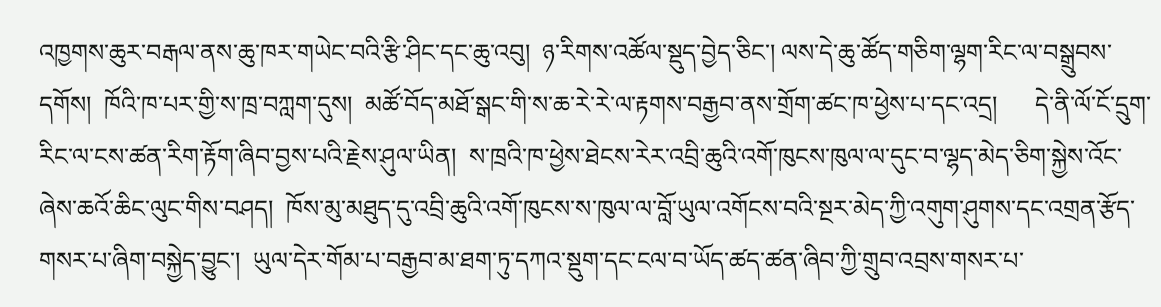འཁྱགས་ཆུར་བརྒལ་ནས་ཆུ་ཁར་གཡེང་བའི་རྩི་ཤིང་དང་ཆུ་འབུ།  ཉ་རིགས་འཚོལ་སྡུད་བྱེད་ཅིང་། ལས་དེ་ཆུ་ཚོད་གཅིག་ལྷག་རིང་ལ་བསྒྲུབས་དགོས།  ཁོའི་ཁ་པར་གྱི་ས་ཁྲ་བཀླག་དུས།  མཚོ་བོད་མཐོ་སྒང་གི་ས་ཆ་རེ་རེ་ལ་རྟགས་བརྒྱབ་ནས་གྲོག་ཚང་ཁ་ཕྱེས་པ་དང་འདྲ།      དེ་ནི་ལོ་ངོ་དྲུག་རིང་ལ་ངས་ཚན་རིག་རྟོག་ཞིབ་བྱས་པའི་རྗེས་ཤུལ་ཡིན།  ས་ཁྲའི་ཁ་ཕྱེས་ཐེངས་རེར་འབྲི་ཆུའི་འགོ་ཁུངས་ཁུལ་ལ་དུང་བ་ལྷད་མེད་ཅིག་སྐྱེས་འོང་ཞེས་ཆའོ་ཆིང་ལུང་གིས་བཤད།  ཁོས་མུ་མཐུད་དུ་འབྲི་ཆུའི་འགོ་ཁུངས་ས་ཁུལ་ལ་བློ་ཡུལ་འགོངས་བའི་སྔར་མེད་ཀྱི་འགུག་ཤུགས་དང་འགྲན་རྩོད་གསར་པ་ཞིག་བསྐྱེད་བྱུང་།  ཡུལ་དེར་གོམ་པ་བརྒྱབ་མ་ཐག་ཏུ་དཀའ་སྡུག་དང་ངལ་བ་ཡོད་ཚད་ཚན་ཞིབ་ཀྱི་གྲུབ་འབྲས་གསར་པ་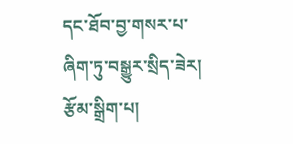དང་ཐོབ་བྱ་གསར་པ་ཞིག་ཏུ་བསྒྱུར་སྲིད་ཟེར།
རྩོམ་སྒྲིག་པ།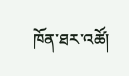ཁོན་ཐར་འཚོ།